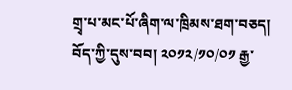གྲྭ་པ་མང་པོ་ཞིག་ལ་ཁྲིམས་ཐག་བཅད། བོད་ཀྱི་དུས་བབ། ༢༠༡༢/༡༠/༠༡ རྒྱ་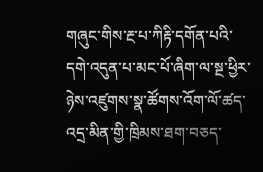གཞུང་གིས་རྔ་པ་ཀིརྟི་དགོན་པའི་དགེ་འདུན་པ་མང་པོ་ཞིག་ལ་སྔ་ཕྱིར་ཉེས་འཛུགས་སྣ་ཚོགས་འོག་ལོ་ཚད་འདྲ་མིན་གྱི་ཁྲིམས་ཐག་བཅད་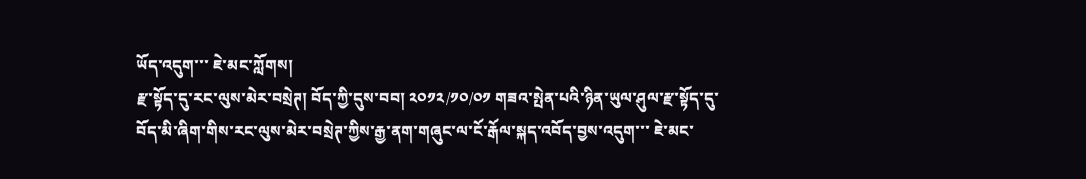ཡོད་འདུག་་་ ཇེ་མང་ཀློགས།
རྫ་སྟོད་དུ་རང་ལུས་མེར་བསྲེཊ། བོད་ཀྱི་དུས་བབ། ༢༠༡༢/༡༠/༠༡ གཟའ་སྤེན་པའི་ཉིན་ཡུལ་ཤུལ་རྫ་སྟོད་དུ་བོད་མི་ཞིག་གིས་རང་ལུས་མེར་བསྲེཊ་ཀྱིས་རྒྱ་ནག་གཞུང་ལ་ངོ་རྒོལ་སྐད་འབོད་བྱས་འདུག་་་ ཇེ་མང་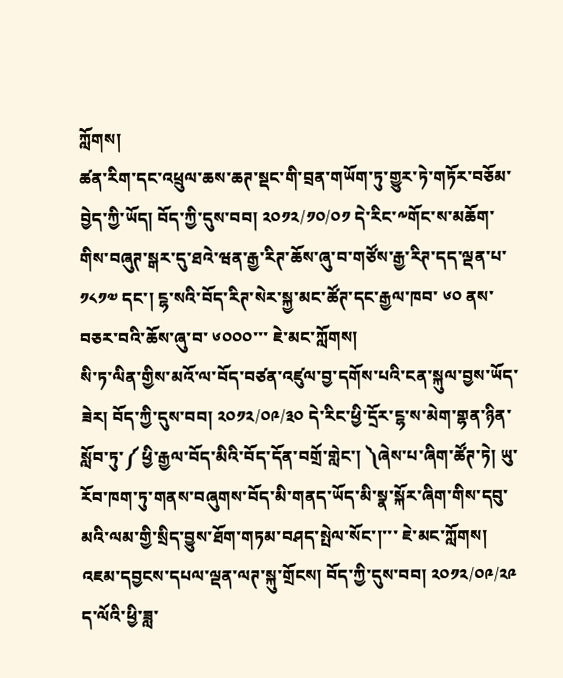ཀློགས།
ཚན་རིག་དང་འཕྲུལ་ཆས་ཆཊ་སྡང་གི་བྲན་གཡོག་ཏུ་གྱུར་ཏེ་གཏོར་བཅོམ་བྱེད་ཀྱི་ཡོད། བོད་ཀྱི་དུས་བབ། ༢༠༡༢/༡༠/༠༡ དེ་རིང་༸གོང་ས་མཆོག་གིས་བཞུཊ་སྒར་དུ་ཐའེ་ཝན་རྒྱ་རིཊ་ཆོས་ཞུ་བ་གཙོས་རྒྱ་རིཊ་དད་ལྡན་པ་ ༡༨༡༧ དང་། ངྷ་སའི་བོད་རིཊ་སེར་སྐྱ་མང་ཚོཊ་དང་རྒྱལ་ཁབ་ ༦༠ ནས་བཅར་བའི་ཆོས་ཞུ་བ་ ༦༠༠༠་་་ ཇེ་མང་ཀློགས།
སི་ཏ་ལིན་གྱིས་མའོ་ལ་བོད་བཙན་འཛུལ་བྱ་དགོས་པའི་ངན་སྐུལ་བྱས་ཡོད་ཟེར། བོད་ཀྱི་དུས་བབ། ༢༠༡༢/༠༩/༣༠ དེ་རིང་ཕྱི་དྲོར་ངྷ་ས་མེག་གྷན་ཉིན་སློབ་ཏུ་༼ ཕྱི་རྒྱལ་བོད་མིའི་བོད་དོན་བགྲོ་གླེང་། ༽ཞེས་པ་ཞིག་ཚོཊ་ཏེ། ཡུ་རོབ་ཁག་ཏུ་གནས་བཞུགས་བོད་མི་གནད་ཡོད་མི་སྣ་སྐོར་ཞིག་གིས་དབུ་མའི་ལམ་གྱི་སྲིད་བྱུས་ཐོག་གཏམ་བཤད་སྤེལ་སོང་།་་་ ཇེ་མང་ཀློགས།
འཇམ་དབྱངས་དཔལ་ལྡན་ལཊ་སྐུ་གྲོངས། བོད་ཀྱི་དུས་བབ། ༢༠༡༢/༠༩/༢༩ ད་ལོའི་ཕྱི་ཟླ་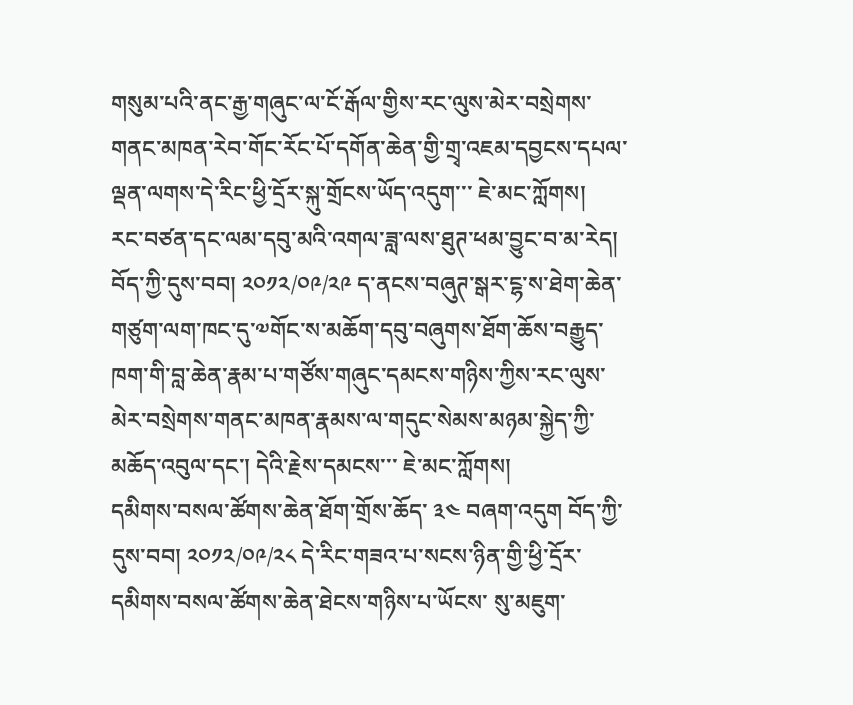གསུམ་པའི་ནང་རྒྱ་གཞུང་ལ་ངོ་རྒོལ་གྱིས་རང་ལུས་མེར་བསྲེགས་གནང་མཁན་རེབ་གོང་རོང་པོ་དགོན་ཆེན་གྱི་གྲྭ་འཇམ་དབྱངས་དཔལ་ལྡན་ལགས་དེ་རིང་ཕྱི་དྲོར་སྐུ་གྲོངས་ཡོད་འདུག་་་ ཇེ་མང་ཀློགས།
རང་བཙན་དང་ལམ་དབུ་མའི་འགལ་ཟླ་ལས་ཐུཊ་ཕམ་བྱུང་བ་མ་རེད། བོད་ཀྱི་དུས་བབ། ༢༠༡༢/༠༩/༢༩ ད་ནངས་བཞུཊ་སྒར་ངྷ་ས་ཐེག་ཆེན་གཙུག་ལག་ཁང་དུ་༧གོང་ས་མཆོག་དབུ་བཞུགས་ཐོག་ཆོས་བརྒྱུད་ཁག་གི་བླ་ཆེན་རྣམ་པ་གཙོས་གཞུང་དམངས་གཉིས་ཀྱིས་རང་ལུས་མེར་བསྲེགས་གནང་མཁན་རྣམས་ལ་གདུང་སེམས་མཉམ་སྐྱེད་ཀྱི་མཆོད་འབུལ་དང་། དེའི་རྗེས་དམངས་་་ ཇེ་མང་ཀློགས།
དམིགས་བསལ་ཚོགས་ཆེན་ཐོག་གྲོས་ཆོད་ ༣༤ བཞག་འདུག བོད་ཀྱི་དུས་བབ། ༢༠༡༢/༠༩/༢༨ དེ་རིང་གཟའ་པ་སངས་ཉིན་གྱི་ཕྱི་དྲོར་དམིགས་བསལ་ཚོགས་ཆེན་ཐེངས་གཉིས་པ་ཡོངས་ སུ་མཇུག་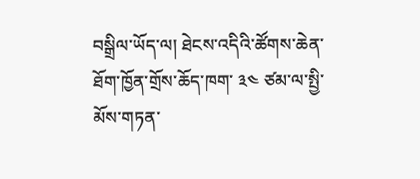བསྒྲིལ་ཡོད་ལ། ཐེངས་འདིའི་ཚོགས་ཆེན་ཐོག་ཁྱོན་གྲོས་ཆོད་ཁག་ ༣༤ ཙམ་ལ་སྤྱི་མོས་གཏན་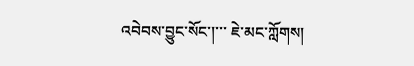འབེབས་བྱུང་སོང་།་་་ ཇེ་མང་ཀློགས།